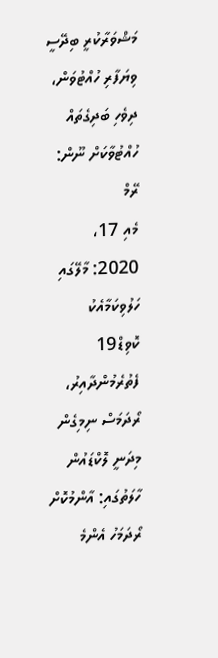މަޝްވަރާކުރީ ބިދޭސީ ވިޔަފާރި ހުއްޓުވަން، ދިވެހި ބަދިގެތައް ހުއްޓުވާކަށް ނޫން: ރޭމް
މެއި 17، 2020: މާލޭގައި ހަލުވިކަމާއެކު ކޮވިޑް19 ފެތުރެމުންދާއިރު، ރޯދަމަސް ނިމިގެން މިދަނީ ލޮކްޑައުން ހާލަތުގައި: އާންމުކޮށް ރޯދަމަހު އެންމެ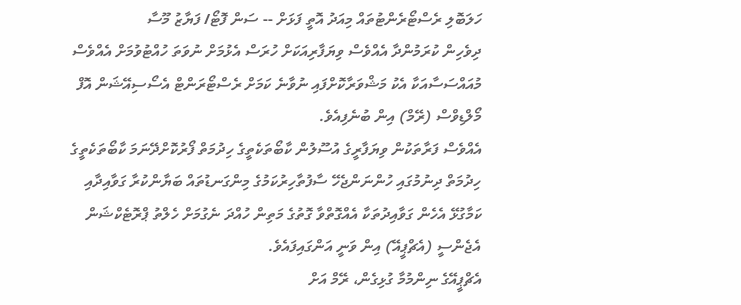ހަލަބޮލި ރެސްޓޯރެންޓުތައް މިއަދު އޮތީ ފަޅަށް -- ސަން ފޮޓޯ/ ފަޔާޒު މޫސާ
ދިވެހިން ކުރަމުންދާ އެއްވެސް ވިޔަފާރިއަކަށް ހުރަސް އެޅުމަށް ނުވަތަ ހުއްޓުވުމަށް އެއްވެސް މުއައްސަސާއަކާ އެކު މަޝްވަރާކޮށްފައި ނުވާނެ ކަމަށް ރެސްޓޯރަންޓް އެސޯސިއޭޝަން އޮފް މޯލްޑިވްސް (ރޭމް) އިން ބުނެފިއެވެ.
އެއްވެސް ފަރާތަކުން ވިޔަފާރީގެ އުސޫލުން ކާބޯތަކެތީގެ ހިދުމަތް ފޯރުކޮށްދޭނަމަ ކާބޯތަކެތީގެ ހިދުމަތް ދިނުމުގައި ހުންނަންޖެހޭ ސާފުތާހިރުކަމުގެ މިންގަނޑުތައް ބަޔާންކުރާ ގަވާއިދާއި ކަމާގުޅޭ އެހެން ގަވާއިދުތަކާ އެއްގޮތްވާ ގޮތުގެ މަތިން ހުއްދަ ނެގުމަށް ހެލްތު ޕްރޮޓެކްޝަން އެޖެންސީ (އެޗްޕީއޭ) އިން ވަނީ އަންގައިފައެވެ.
އެޗްޕީއޭގެ ނިންމުމާ ގުޅިގެން، ރޭމް އަށް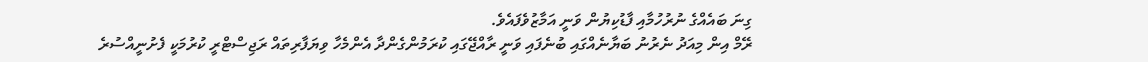ގިނަ ބައެއްގެ ނުރުހުމާއި ފާޑުކިޔުން ވަނީ އަމާޒުވެފައެވެ.
ރޭމް އިން މިއަދު ނެރުނު ބަޔާނެއްގައި ބުނެފައި ވަނީ ރާއްޖޭގައި ކުރަމުންގެންދާ އެންމެހާ ވިޔަފާރިތައް ރަޖިސްޓްރީ ކުރުމަކީ ފެށުނީއްސުރެ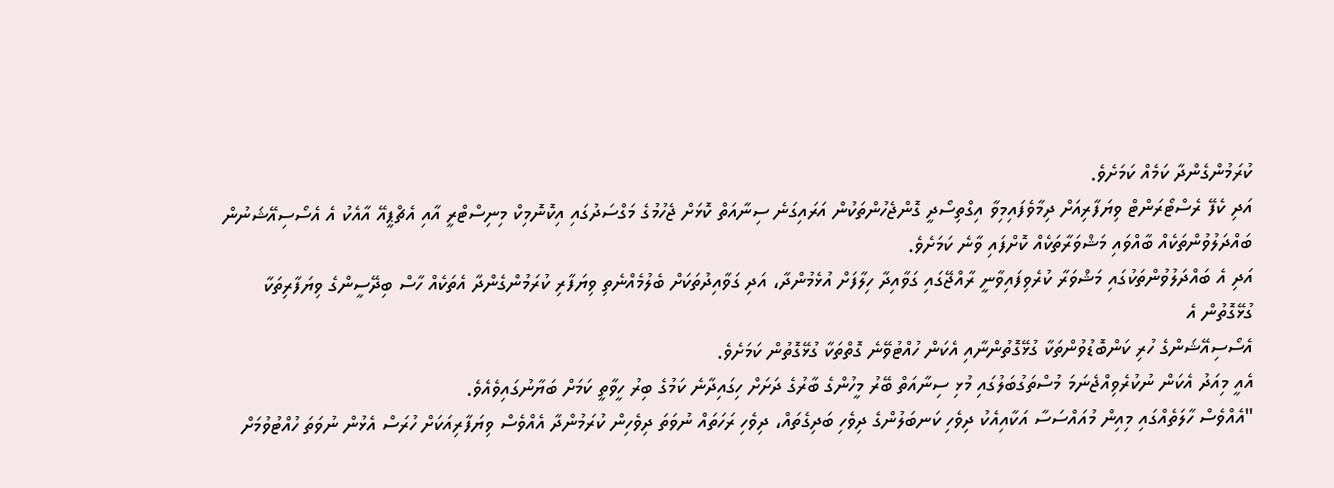ކުރަމުންގެންދާ ކަމެއް ކަމަށެވެ.
އަދި ކެފޭ ރެސްޓޯރަންޓް ވިޔަފާރިއަށް ދިމާވެފައިމިވާ އިގްތިސޯދީ ގޮންޖެހުންތަކުން އަރައިގަނެ ސިނާއަތް ކޮޅަށް ޖެހުމުގެ މަގްސަދުގައި އިކޮނޮމިކް މިނިސްޓްރީ އާއި އެޗްޕީއޭ އާއެކު އެ އެސޯސިއޭޝަނުން ބައްދަލުވުންތަކެއް ބާއްވައި މަޝްވަރާތަކެއް ކޮށްފައި ވާނެ ކަމަށެވެ.
އަދި އެ ބައްދަލުވުންތަކުގައި މަޝްވަރާ ކުރެވިފައިވާނީ ރާއްޖޭގައި ގަވާއިދާ ހިލާފަށް އުޅެމުންދާ، އަދި ގަވާއިދުތަކަށް ބެލުމެއްނެތި ވިޔަފާރި ކުރަމުންގެންދާ އެތަކެއް ހާސް ބިދޭސީންގެ ވިޔަފާރިތަކާ ގުޅޭގޮތުން އެ
އެސޯސިއޭޝަންގެ ހުރި ކަންބޮޑުވުންތަކާ ގުޅޭގޮތުންނާއި އެކަން ހުއްޓުވޭނެ ގޮތްތަކާ ގުޅޭގޮތުން ކަމަށެވެ.
އެއީ މިއަދު އެކަން ނުކުރެވިއްޖެނަމަ މުސްތަގުބަލުގައި މުޅި ސިނާއަތް ބޭރު މީހުންގެ ބާރުގެ ދަށަށް ހިގައިދާނެ ކަމުގެ ބިރު ހީވާތީ ކަމަށް ބަޔާނުގައިވެއެވެ.
"އެއްވެސް ހާލަތެއްގައި މިއިން މުއައްސަސާ އަކާއިއެކު ދިވެހި ކަނބަލުންގެ ދިވެހި ބަދިގެތައް، ދިވެހި ރަހަތައް ނުވަތަ ދިވެހިން ކުރަމުންދާ އެއްވެސް ވިޔަފާރިއަކަށް ހުރަސް އެޅުން ނުވަތަ ހުއްޓުވުމަށް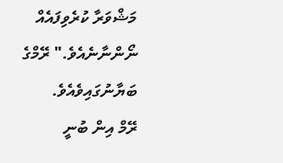މަޝްވަރާ ކުރެވިފައެއް ނޯންނާނެއެވެ." ރޭމްގެ ބަޔާނުގައިވެއެވެ.
ރޭމް އިން ބުނީ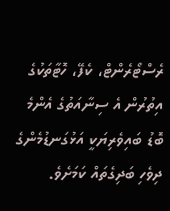ރެސްޓޯރެންޓް، ކެފޭ، ހޮޓާތަކުގެ އިތުރުން އެ ސިނާއަތުގެ އެންމެ ބޮޑު ބައިވެރިޔަކީ އަޅުގަނޑުމެންގެ ދިވެހި ބަދިގެތައް ކަމަށެވެ.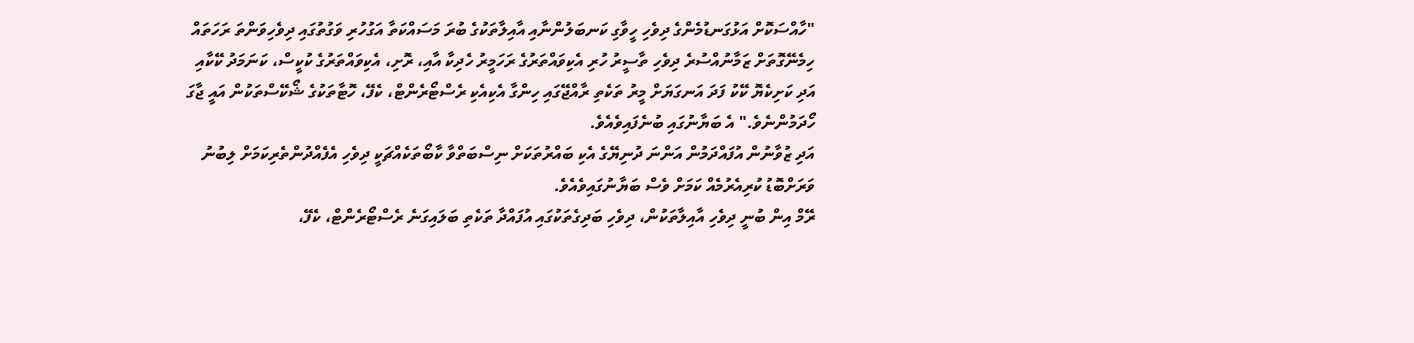"ހާއްސަކޮށް އަޅުގަނޑުމެންގެ ދިވެހި ހީވާގި ކަނބަލުންނާއި އާއިލާތަކުގެ ބުރަ މަސައްކަތާ އަގުހުރި ވަގުތުގައި ދިވެހިވަންތަ ރަހަތައް
ހިމެނޭގޮތަށް ޒަމާނުއްސުރެ ދިވެހި ތާސީރު ހުރި އެކިވައްތަރުގެ ރަހަމީރު ހެދިކާ އާއި، ރޮށި، އެކިވައްތަރުގެ ކުކީސް، ކަނަމަދު ކޭކާއި އަދި ކަށިކެޔޮ ކޭކު ފަދަ އަނގަޔަށް މީރު ތަކެތި ރާއްޖޭގައި ހިންގާ އެކިއެކި ރެސްޓޯރެންޓް، ކެފޭ، ހޮޓާތަކުގެ ޝޯކޭސްތަކުން އައީ ޖާގަ ހޯދަމުންނެވެ." އެ ބަޔާނުގައި ބުނެފައިވެއެވެ.
އަދި ޒުވާނުން އުފައްދަމުން އަންނަ ދުނިޔޭގެ އެކި ބައްރުތަކަށް ނިސްބަތްވާ ކާބޯތަކެއްޗަކީ ދިވެހި އެފެއްދުންތެރިކަމަށް ލިބުނު ވަރަށްބޮޑު ކުރިއެރުމެއް ކަމަށް ވެސް ބަޔާނުގައިވެއެވެ.
ރޭމް އިން ބުނީ ދިވެހި އާއިލާތަކުން، ދިވެހި ބަދިގެތަކުގައި އުފައްދާ ތަކެތި ބަލައިގަނެ ރެސްޓޯރެންޓް، ކެފޭ،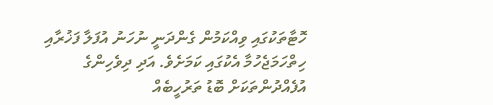ހޮޓާތަކުގައި ވިއްކަމުން ގެންދަނީ ނުހަނު އުފަލާ ފަޚުރާއި ހިތްހަމަޖެހުމާ އެކުގައި ކަމަށެވެ. އަދި ދިވެހިންގެ އުފެއްދުންތަކަށް ބޮޑު ތަރުހީބެއް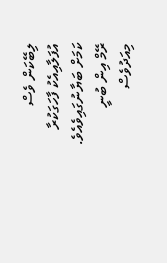ލިބޭކަން ވެސް އުފަލާއިއެކު ފާހަގަކުރާ ކަމަށް ބަޔާނުގައިވެއެވެ.
ރޭމް އިން ބުނީ މިއަދުވެސް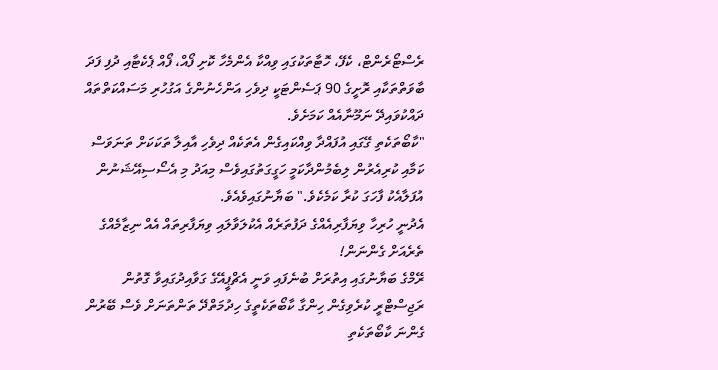ރެސްޓޯރެންޓް، ކެފޭ، ހޮޓާތަކުގައި ވިއްކާ އެންމެހާ ކޮށި ފޯއް، ފޯއް ޕެކެޓާއި ދުފި ފަދަ ބާވަތްތަކާއި ރޮށީގެ 90 ޕަސެންޓަކީ ދިވެހި އަންހެނުންގެ އަގުހުރި މަސައްކަތްތައް ދައްކުވައިދޭ ނަމޫނާއެއް ކަމަށެވެ.
"ކާބޯތަކެތި ގޭގައި އުފައްދާ ވިއްކައިގެން އެތަކެއް ދިވެހި އާއިލާ ތަކަކަށް ތަނަވަސް ކަމާއި ކުރިއެރުން ލިބެމުންދާކަމީ ހަގީގަތުގައިވެސް މިއަދު މި އެސޯސިއޭޝަނުން އުފަލާއެކު ފާހަގަ ކުރާ ކަމެކެވެ." ބަޔާނުގައިވެއެވެ.
އެދުނީ ހުރިހާ ވިޔަފާރިއެއްގެ ދަފުތަރެއް އެކުލަވާލައި ވިޔަފާރިތައް އެއް ނިޒާމެއްގެ ތެރެއަށް ގެންނަން!
ރޭމްގެ ބަޔާނުގައި އިތުރަށް ބުނެފައި ވަނީ އެޗްޕީއޭގެ ގަވާއިދުގައިވާ ގޮތުން ރަޖިސްޓްރީ ކުރެވިގެން ހިންގާ ކާބޯތަކެތީގެ ހިދުމަތްދޭ ތަންތަނަށް ވެސް ބޭރުން ގެންނަ ކާބޯތަކެތި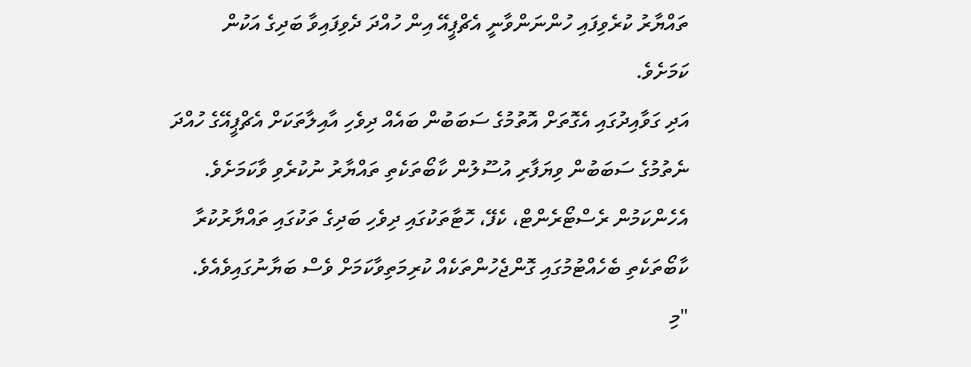ތައްޔާރު ކުރެވިފައި ހުންނަންވާނީ އެޗްޕީއޭ އިން ހުއްދަ ދެވިފައިވާ ބަދިގެ އަކުން ކަމަށެވެ.
އަދި ގަވާއިދުގައި އެގޮތަށް އޮތުމުގެ ސަބަބުން ބައެއް ދިވެހި އާއިލާތަކަށް އެޗްޕީއޭގެ ހުއްދަ ނެތުމުގެ ސަބަބުން ވިޔަފާރި އުސޫލުން ކާބޯތަކެތި ތައްޔާރު ނުކުރެވި ވާކަމަށެވެ.
އެހެންކަމުން ރެސްޓޯރެންޓް، ކެފޭ، ހޮޓާތަކުގައި ދިވެހި ބަދިގެ ތަކުގައި ތައްޔާރުކުރާ ކާބޯތަކެތި ބެހެއްޓުމުގައި ގޮންޖެހުންތަކެއް ކުރިމަތިވާކަމަށް ވެސް ބަޔާނުގައިވެއެވެ.
"މި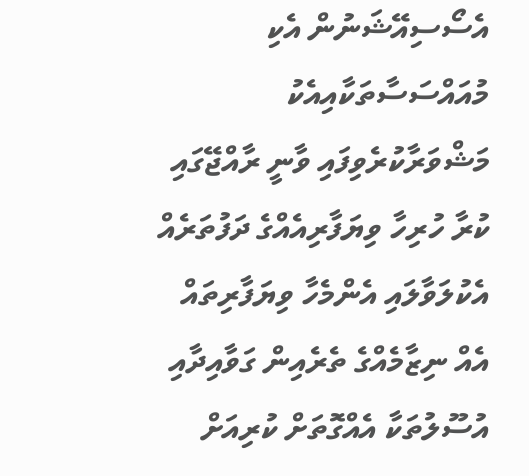އެސޯސިއޭޝަނުން އެކި މުއައްސަސާތަކާއިއެކު މަޝްވަރާކުރެވިފައި ވާނީ ރާއްޖޭގައި ކުރާ ހުރިހާ ވިޔަފާރިއެއްގެ ދަފުތަރެއް އެކުލަވާލައި އެންމެހާ ވިޔަފާރިތައް އެއް ނިޒާމެއްގެ ތެރެއިން ގަވާއިދާއި އުސޫލުތަކާ އެއްގޮތަށް ކުރިއަށް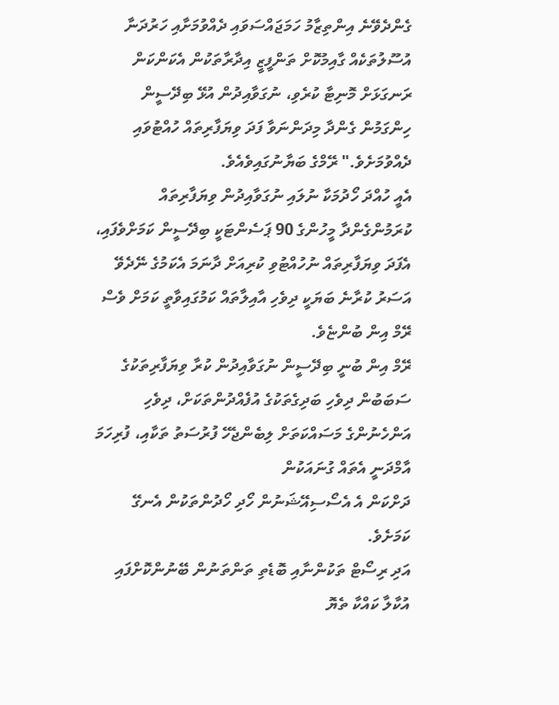ގެންދެވޭނެ އިންތިޒާމު ހަމަޖައްސަވައި ދެއްވުމަށާއި ހަރުދަނާ އުސޫލުތަކެއް ގާއިމުކޮށް ތަންފީޒީ އިދާރާތަކުން އެކަންކަން ރަނގަޅަށް މޮނިޓާ ކުރެވި، ނުގަވާއިދުން އުޅޭ ބިދޭސީން ހިންގަމުން ގެންދާ މިދަންނަވާ ފަދަ ވިޔަފާރިތައް ހުއްޓުވައި ދެއްވުމަށެވެ." ރޭމްގެ ބަޔާނުގައިވެއެވެ.
އެއީ ހުއްދަ ހޯދުމަކާ ނުލައި ނުގަވާއިދުން ވިޔަފާރިތައް ކުރަމުންގެންދާ މީހުންގެ 90 ޕަސެންޓަކީ ބިދޭސީން ކަމަށްވެފައި، އެފަދަ ވިޔަފާރިތައް ނުހުއްޓުވި ކުރިއަށް ދާނަމަ އެކަމުގެ ނޭދެވޭ އަސަރު ކުރާނެ ބަޔަކީ ދިވެހި އާއިލާތައް ކަމުގައިވާތީ ކަމަށް ވެސް ރޭމް އިން ބުންޏެވެ.
ރޭމް އިން ބުނީ ބިދޭސީން ނުގަވާއިދުން ކުރާ ވިޔަފާރިތަކުގެ ސަބަބުން ދިވެހި ބަދިގެތަކުގެ އުފެއްދުންތަކަށް، ދިވެހި އަންހެނުންގެ މަސައްކަތަށް ލިބެންޖެހޭ ފުރުސަތު ތަކާއި، ފުރިހަމަ އާމްދަނީ އެތައް ގުނައަކުން
ދަށްކަން އެ އެސޯސިއޭޝަނުން ހޯދި ހޯދުންތަކުން އެނގޭ ކަމަށެވެ.
އަދި ރިސޯޓް ތަކުންނާއި ބޮޑެތި ތަންތަނުން ބޭނުންކޮށްފައި އުކާލާ ކައްކާ ތެޔޮ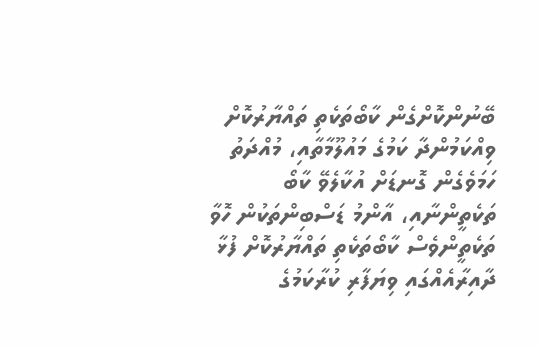ބޭނުންކޮށްގެން ކާބޯތަކެތި ތައްޔާރުކޮށް ވިއްކަމުންދާ ކަމުގެ މައުލޫމާތާއި، މުއްދަތު ހަމަވެގެން ގޮނޑަށް އުކާލެވޭ ކާބޯ ތަކެތީންނާއި، އާންމު ޑަސްބިންތަކުން ހޮވާ ތަކެތީންވެސް ކާބޯތަކެތި ތައްޔާރުކޮށް ފުޅާ ދާއިރާއެއްގައި ވިޔަފާރި ކުރާކަމުގެ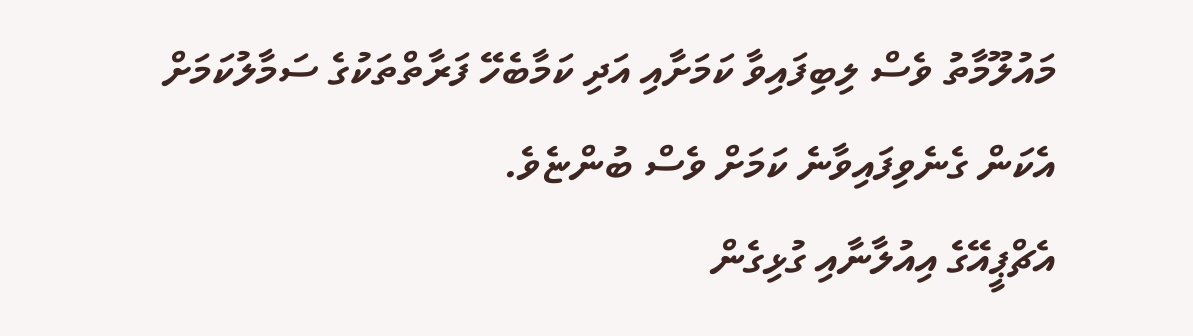މައުލޫމާތު ވެސް ލިބިފައިވާ ކަމަށާއި އަދި ކަމާބެހޭ ފަރާތްތަކުގެ ސަމާލުކަމަށް އެކަން ގެނެވިފައިވާނެ ކަމަށް ވެސް ބުންޏެވެ.
އެޗްޕީއޭގެ އިއުލާނާއި ގުޅިގެން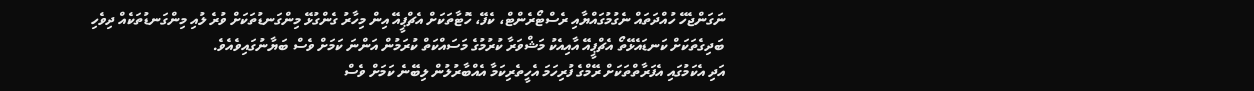ނަގަންޖެހޭ ހުއްދަތައް ނެގުމުގައްޔާއި ރެސްޓޯރެންޓް، ކެފޭ، ހޮޓާތަކަށް އެޗްޕީއޭ އިން މިހާރު ގެންގުޅޭ މިންގަނޑުތަކަށް ވުރެ ލުއި މިންގަނޑުތަކެއް ދިވެހި ބަދިގެތަކަށް ކަނޑައެޅޭތޯ އެޗްޕީއޭ އާއިއެކު މަޝްވަރާ ކުރުމުގެ މަސައްކަތް ކުރަމުން އަންނަ ކަމަށް ވެސް ބަޔާނުގައިވެއެވެ.
އަދި އެކަމުގައި އެފަރާތްތަކަށް ރޭމްގެ ފުރިހަމަ އެހީތެރިކަމާ އެއްބާރުލުން ލިބޭނެ ކަމަށް ވެސް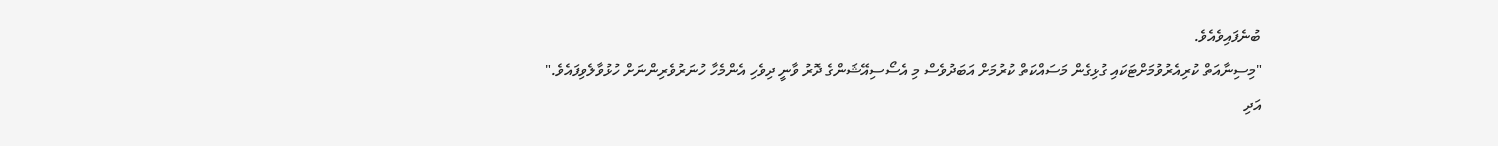ބުނެފައިވެއެވެ.
"މިސިނާއަތް ކުރިއެރުވުމަށްޓަކައި ގުޅިގެން މަސައްކަތް ކުރުމަށް އަބަދުވެސް މި އެސޯސިއޭޝަންގެ ދޮރު ވާނީ ދިވެހި އެންމެހާ ހުނަރުވެރިންނަށް ހުޅުވާލެވިފައެވެ."
އަދި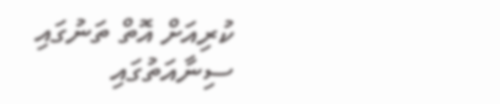ކުރިއަށް އޮތް ތަނުގައި ސިނާއަތުގައި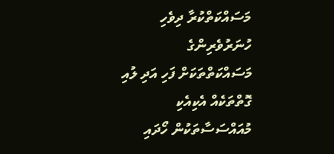މަސައްކަތްކުރާ ދިވެހި ހުނަރުވެރިންގެ މަސައްކަތްތަކަށް ފަހި އަދި ލުއި ގޮތްތަކެއް އެކިއެކި މުއައްސަސާތަކުން ހޯދައި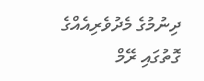ދިނުމުގެ މެދުވެރިއެއްގެ ގޮތުގައި ރޭމް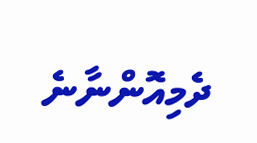ދެމިއޮންނާނެ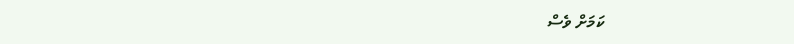ކަމަށް ވެސް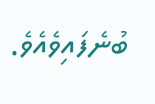ބުނެފައިވެއެވެ.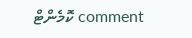comment ކޮމެންޓް